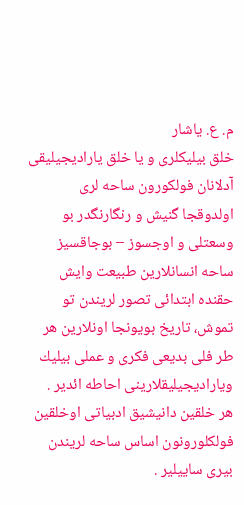م. ع. یاشار
خلق بیلیکلری و یا خلق یارادیجیلیقی آدلانان فولکورون ساحه لری اولدوقجا گنیش و رنگارنگدر بو وسعتلى و اوجسوز – بوجاقسیز ساحه انسانلارین طبیعت وايش حقنده ابتدائی تصور لریندن تو تموش، تاریخ بویونجا اونلارین هر طر فلی بدیعی فكرى و عملى بيليك وياراديجيليقلارینی احاطه ائدیر .
هر خلقين دانیشیق ادبیاتی اوخلقين فولكلورونون اساس ساحه لریندن بیری ساییلیر .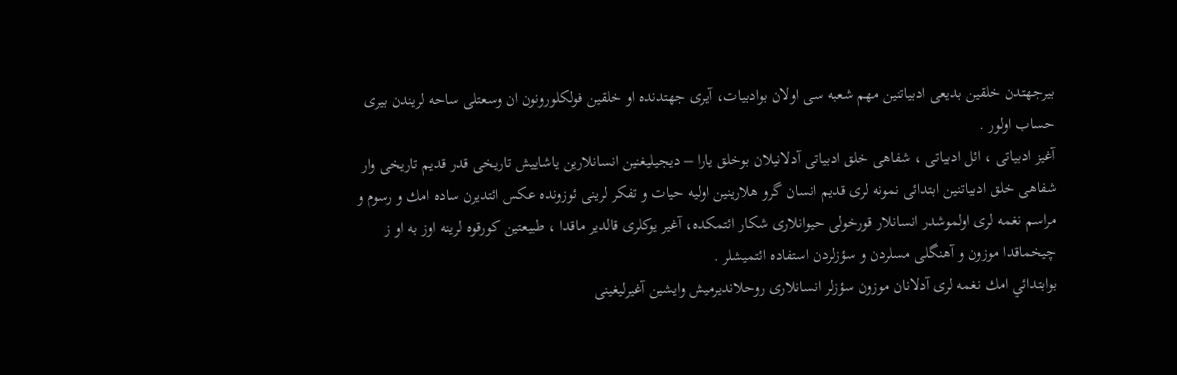بیرجهتدن خلقین بدیعی ادبیاتنین مهم شعبه سی اولان بوادبیات، آیری جهتدنده او خلقین فولكلورونون ان وسعتلی ساحه لریندن بیری حساب اولور .
آغیز ادبیاتی ، ائل ادبیاتی ، شفاهی خلق ادبیاتی آدلانيلان بوخلق يارا – ديجيليغنين انسانلارین یاشاییش تاریخی قدر قدیم تاریخی وار شفاهی خلق ادبیاتنین ابتدائی نمونه لری قدیم انسان گرو هلارینین اولیه حیات و تفکر لرینی ئوزونده عکس ائتدیرن ساده امك و رسوم و مراسم نغمه لری اولموشدر انسانلار قورخولی حیوانلاری شكار ائتمکده، آغیر یوکلری قالدير ماقدا ، طبيعتين كورقوه لرینه اوز به او ز چیخماقدا موزون و آهنگلی مسلردن و سؤزلردن استفاده ائتميشلر .
بوابتدائي امك نغمه لری آدلانان موزون سؤزلر انسانلاری روحلانديرميش وايشين آغیرلیغینی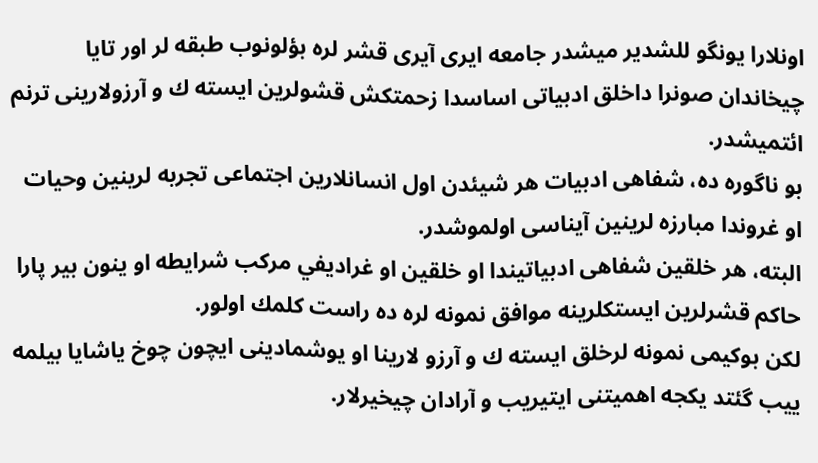اونلارا یونگو للشدیر میشدر جامعه ایری آیری قشر لره بؤلونوب طبقه لر اور تایا چیخاندان صونرا داخلق ادبیاتی اساسدا زحمتکش قشولرين ايسته ك و آرزولارینی ترنم ائتمیشدر.
بو ناگوره ده، شفاهی ادبیات هر شیئدن اول انسانلارین اجتماعی تجربه لرينين وحيات او غروندا مبارزه لرینین آیناسی اولموشدر.
البته، هر خلقین شفاهی ادبیاتیندا او خلقين او غراديفي مركب شرایطه او ينون بیر پارا حاکم قشرلرین ایستکلرینه موافق نمونه لره ده راست كلمك اولور.
لكن بوکیمی نمونه لرخلق ايسته ك و آرزو لارینا او یوشمادینی ایچون چوخ یاشایا بیلمه ییب گئتد یکجه اهمیتنی ایتیریب و آرادان چیخیرلار.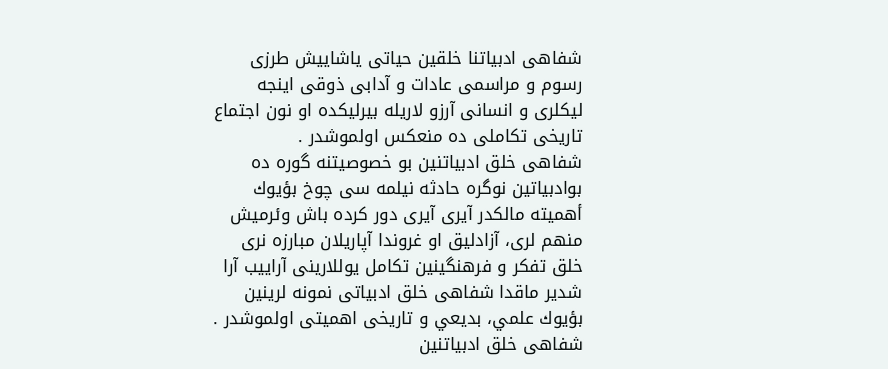شفاهی ادبیاتنا خلقین حیاتی یاشاییش طرزی رسوم و مراسمی عادات و آدابی ذوقی اینجه لیکلری و انسانی آرزو لاريله بيرليکده او نون اجتماع تاریخی تکاملی ده منعکس اولموشدر .
شفاهی خلق ادبیاتنین بو خصوصیتنه گوره ده بوادبیاتین نوگره حادثه نیلمه سی چوخ بؤيوك أهميته مالكدر آیری آیری دور کرده باش وئرمیش منهم لری، آزادلیق او غروندا آپاریلان مبارزه نری خلق تفکر و فرهنگینین تکامل یوللارینی آراییب آرا شدیر ماقدا شفاهی خلق ادبیاتی نمونه لرينين بؤيوك علمي، بديعي و تاریخی اهمیتی اولموشدر .
شفاهی خلق ادبياتنين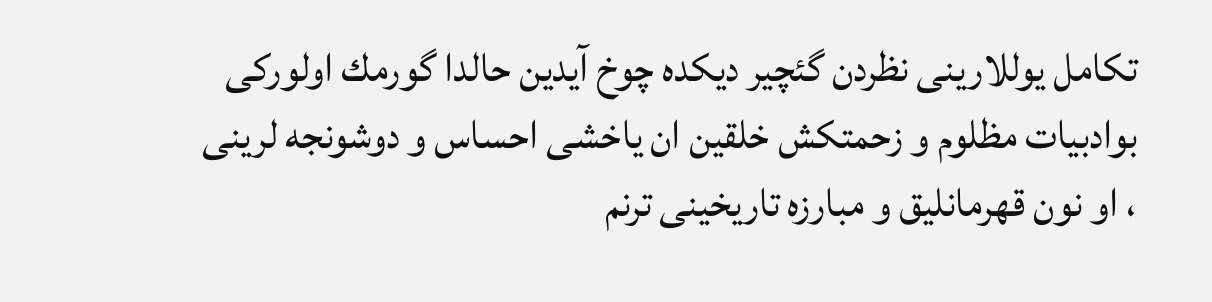تكامل يوللارینی نظردن گئچیر دیکده چوخ آیدین حالدا گورمك اولوركی بوادبیات مظلوم و زحمتكش خلقين ان ياخشی احساس و دوشونجه لرینی ، او نون قهرمانلیق و مبارزه تاریخینی ترنم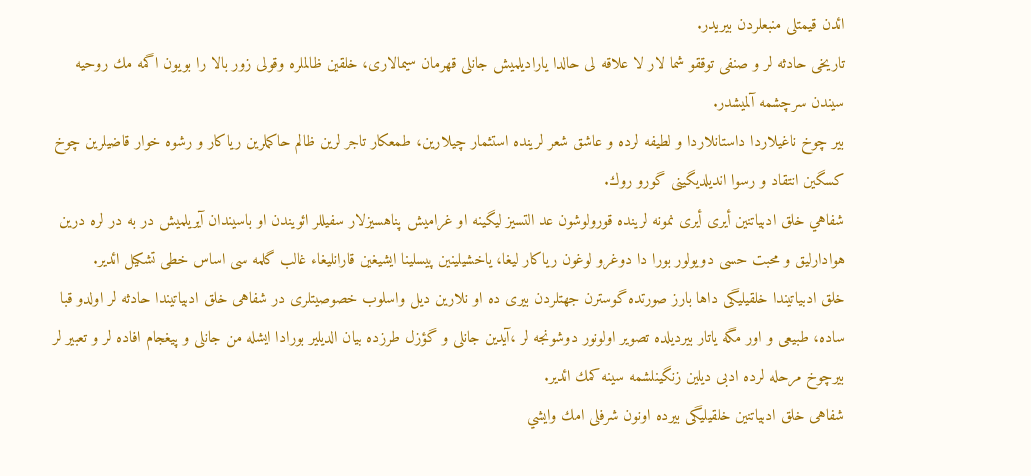ائدن قیمتلی منبعلردن بیریدر.
تاریخی حادثه لر و صنفی توققو شما لار لا علاقه لى حالدا یارادیلمیش جانلی قهرمان سیمالاری، خلقين ظالملره وقولی زور بالا را بویون اگمه مك روحيه سيندن سرچشمه آلمیشدر.
بیر چوخ ناغیلاردا داستانلاردا و لطیفه لرده و عاشق شعر لرینده استثمار چیلارین، طمعکار تاجر لرین ظالم حاکملرین ریاکار و رشوه خوار قاضیلرین چوخ کسگین انتقاد و رسوا اندیلدیگینی گورو روك.
شفاهي خلق ادبياتنين أيرى أیری نمونه لرینده قورولوشون عد التسیز لیگینه او غرامیش پناهسیزلار سفیللر ائویندن او باسیندان آیریلمیش در به در لره درین هوادارلیق و محبت حسی دویولور بورا دا دوغرو لوغون رياكار ليغا، یاخشیلینین پیسلینا ایشیغین قارانلیغاء غالب گلمه سی اساس خطی تشکیل ائدیر.
خلق ادبیاتیندا خلقیلیگی داها بارز صورتده گوسترن جهتلردن بیری ده او نلارین ديل واسلوب خصوصیتلری در شفاهی خلق ادبیاتيندا حادثه لر اولدو قبا ساده، طبیعی و اور مگه یاتار بیردیلده تصویر اولونور دوشونجه لر ،آیدین جانلی و گؤزل طرزده بيان الديلير بورادا ایشله من جانلی و پیغجام افاده لر و تعبیر لر بیرچوخ مرحله لرده ادبی دیلین زنگینلشمه سينه كمك ائدير.
شفاهی خلق ادبیاتنین خلقیلیگی بیرده اونون شرفلی امك وايشي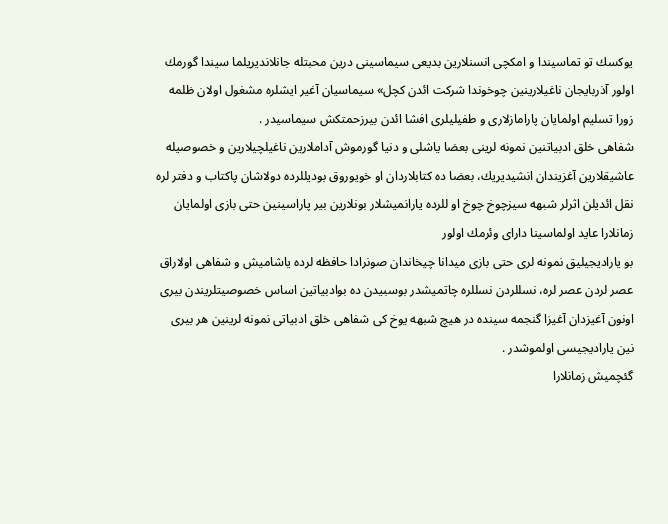يوكسك تو تماسیندا و امکچی انسنلارین بدیعی سیماسینی درین محبتله جانلانديريلما سيندا گورمك اولور آذربایجان ناغیلارینین چوخوندا شرکت ائدن کچل» سیماسیان آغیر ایشلره مشغول اولان ظلمه زورا تسلیم اولمایان پارامازلاری و طفیلیلری افشا ائدن بیرزحمتکش سیماسیدر .
شفاهی خلق ادبياتنين نمونه لرینی بعضا یاشلی و دنیا گورموش آداملارین ناغیلچیلارین و خصوصیله عاشیقلارین آغزیندان انشيديريك، بعضا ده كتابلاردان او خویوروق بودیللرده دولاشان پاکتاب و دفتر لره نقل ائدیلن اثرلر شبهه سیزچوخ چوخ او للرده یارانمیشلار بونلارین بیر پاراسینین حتی بازی اولمایان زمانلارا عاید اولماسینا دارای وئرمك اولور
بو ياراديجيليق نمونه لری حتی بازی میدانا چیخاندان صونرادا حافظه لرده یاشامیش و شفاهی اولاراق عصر لردن عصر لره، نسللردن نسللره چاتمیشدر بوسبیدن ده بوادبیاتین اساس خصوصیتلریندن بیری اونون آغیزدان آغیزا گنجمه سینده در هیچ شبهه یوخ کی شفاهی خلق ادبیاتی نمونه لرینین هر بیری نین یارادیجیسی اولموشدر .
گئچمیش زمانلارا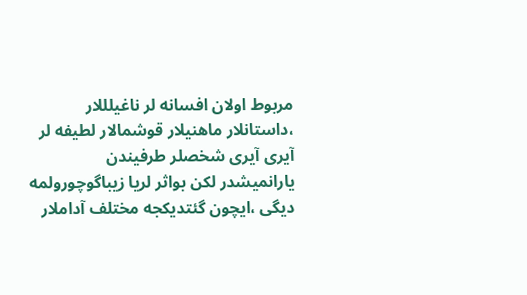مربوط اولان افسانه لر ناغیلللار ،داستانلار ماهنیلار قوشمالار لطیفه لر آیری آیری شخصلر طرفیندن یارانمیشدر لكن بواثر لریا زیباگوچورولمه دیگی ،ایچون گئتدیکجه مختلف آداملار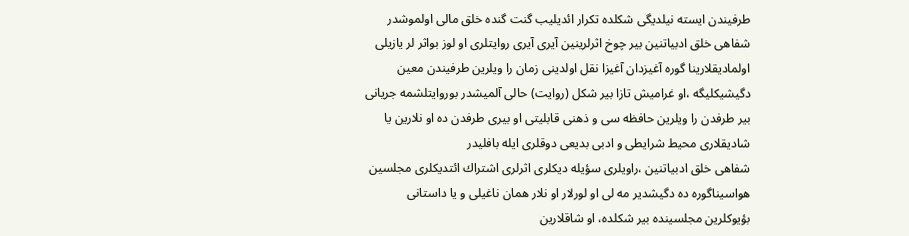طرفیندن ایسته نیلدیگی شکلده تکرار ائدیلیب گنت گنده خلق مالی اولموشدر
شفاهی خلق ادبیاتنین بیر چوخ اثرلرینین آیری آیری روایتلری او لوز بواثر لر یازیلی اولمادیقلارینا گوره آغیزدان آغیزا نقل اولدینی زمان را ویلرین طرفیندن معین دگیشیکلیگه ،او غرامیش تازا بیر شکل (روایت) حالی آلمیشدر بوروایتلشمه جریانی بیر طرفدن را ویلرین حافظه سی و ذهنی قابلیتی او بیری طرفدن ده او نلارین یا شادیقلاری محیط شرایطی و ادبی بدیعی دوقلری ایله بافليدر
شفاهی خلق ادبیاتنین ،راویلری سؤیله دیکلری اثرلری اشتراك ائتديكلرى مجلسین هواسیناگوره ده دگیشدیر مه لی او لورلار او نلار همان ناغیلی و یا داستانی بؤیوکلرین مجلسینده بیر شکلده، او شاقلارین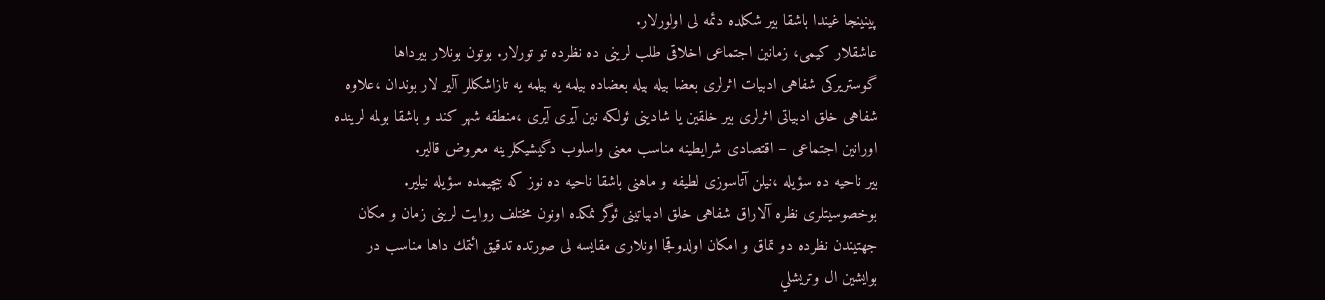پینینجا غیندا باشقا بیر شکلده دئمه لی اولورلار.
عاشقلار کیمی، زمانین اجتماعی اخلاقی طلب لرینی ده نظرده تو تورلار. بوتون بونلار بیرداها گوستریرکی شفاهی ادبیات اثرلری بعضا بیله بیله بعضاده بیلمه یه بیلمه یه تازاشکللر آلیر لار بوندان ،علاوه شفاهی خلق ادبیاتی اثرلری بیر خلقین یا شادینی ئولکه نین آیری آیری ،منطقه شهر کند و باشقا بولمه لرینده اورانین اجتماعی – اقتصادی شرایطینه مناسب معنى واسلوب دگیشیکلرینه معروض قالیر.
بیر ناحیه ده سؤیله ،نیلن آتاسوزی لطیفه و ماهنى باشقا ناحیه ده نوز که بیچیمده سؤیله نیلیر.
بوخصوسيتلری نظره آلاراق شفاهی خلق ادبیاتینی ئوگر نمکده اونون مختلف روایت لرینی زمان و مکان جهتيندن نظرده دو تماق و امکان اولدوقجا اونلاری مقایسه لی صورتده تدقيق ائتمك داها مناسب در
بوایشين ال وتريشلي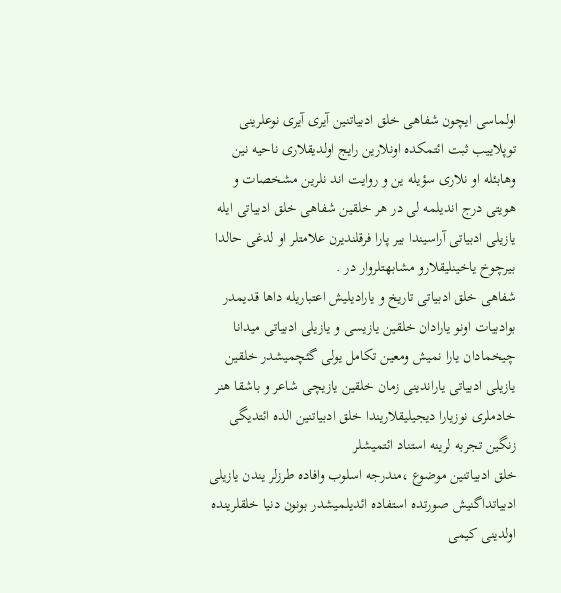اولماسی ایچون شفاهی خلق ادبیاتنین آیری آیری نوعلرینی توپلاییب ثبت ائتمکده اونلارین رایج اولدیقلاری ناحيه نين وهابئله او نلاری سؤیله ین و روایت اند نلرین مشخصات و هویتی درج اندیلمه لی در هر خلقین شفاهی خلق ادبیاتی ایله یازیلی ادبیاتی آراسیندا بیر پارا فرقلندیرن علامتلر او لدغی حالدا بیرچوخ یاخینلیقلارو مشابهتلروار در .
شفاهی خلق ادبیاتی تاریخ و یارادیلیش اعتباریله داها قدیمدر بوادبیات اونو یارادان خلقین یازیسی و یازیلی ادبیاتی میدانا چیخمادان یارا نميش ومعين تكامل یولی گئچمیشدر خلقین یازیلی ادبیاتی یاراندینی زمان خلقین یازیچی شاعر و باشقا هنر خادملری نوزيارا دیجیلیقلاريندا خلق ادبياتنين الده ائتدیگی زنگین تجربه لرينه استناد ائتميشلر
خلق ادبياتنين موضوع ،مندرجه اسلوب وافاده طرزلر یندن یازیلی ادبیاتداگنیش صورتده استفاده ائدیلمیشدر بونون دنیا خلقلرینده اولدینی کیمی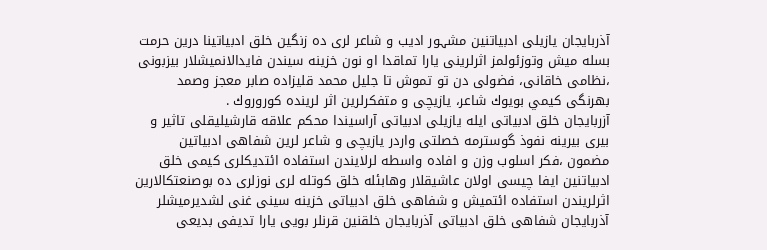آذربایجان یازیلی ادبياتنين مشہور ادیب و شاعر لری ده زنگین خلق ادبیاتینا درین حرمت بسله میش وتوزئولمز اثرلرینی يارا تماقدا او نون خزینه سیندن فايدالانمیشلار بیزبونی ،نظامی خاقانی، فضولی دن تو تموش تا جليل محمد قلیزاده صابر معجز وصمد بهرنگی كيمي بويوك شاعر، یازیچی و متفکرلرین اثر لرينده كوروروك .
آزربایجان خلق ادبیاتی ایله یازیلی ادبیاتی آراسیندا محکم علاقه قارشیلیقلی تاثیر و بیری بیرینه نفوذ گوسترمه خصلتی واردر یازیچی و شاعر لرین شفاهی ادبیاتین مضمون ،فکر اسلوب وزن و افاده واسطه لرلایندن استفاده ائتدیکلری کیمی خلق ادبیاتنین ایفا چیسی اولان عاشیقلار وهابئله خلق کوتله لری نوزلری ده بوصنعتکالارین اثرلریندن استفاده ائتميش و شفاهی خلق ادبیاتی خزینه سینی غنی لشدیرمیشلر
آذربایجان شفاهی خلق ادبیاتی آذربایجان خلقنین قرنلر بویی یارا تدیفی بدیعی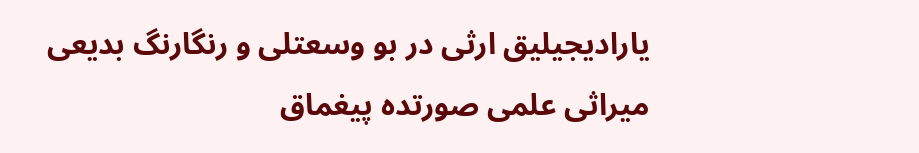ياراديجيليق ارثی در بو وسعتلی و رنگارنگ بدیعی میراثی علمی صورتده پيغماق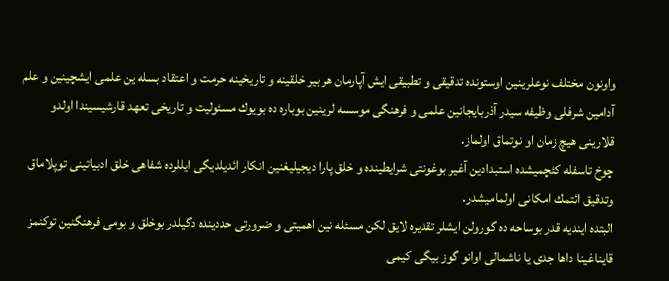واونون مختلف نوعلرینین اوستونده تدقیقی و تطبیقی ایش آپارمان هر بیر خلقینه و تاریخینه حرمت و اعتقاد بسله ین علمی ایشچینین و علم آدامین شرفلی وظیفه سیدر آذربایجانین علمی و فرهنگی موسسه لرينين بوباره ده بويوك مسئولیت و تاریخی تعهد قارشیسیندا اولدو قلارینی هیچ زمان او نوتماق اولماز.
چوخ تاسفله کئچمیشده استبدادین آغیر بوغونتی شرایطینده و خلق پارا ديجيليغنين انكار ائدیلدیگی ایللرده شفاهی خلق ادبیاتینی توپلاماق وتدقيق ائتمك امکانی اولمامیشدر.
البتده اينديه قدر بوساحه ده گورولن ایشلر تقديره لايق لكن مسئله نین اهمیتی و ضرورتی حددینده دگیلدر بوخلق و بومی فرهنگنین توکنمز قایناغینا داها جدی یا ناشمالی اوانو گوز بیگی کیمی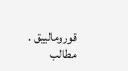قورومالييق .
مطالب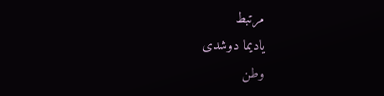مرتبط
یادیما دوشدی
وطن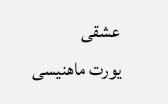عشقی
یورت ماهنیسی